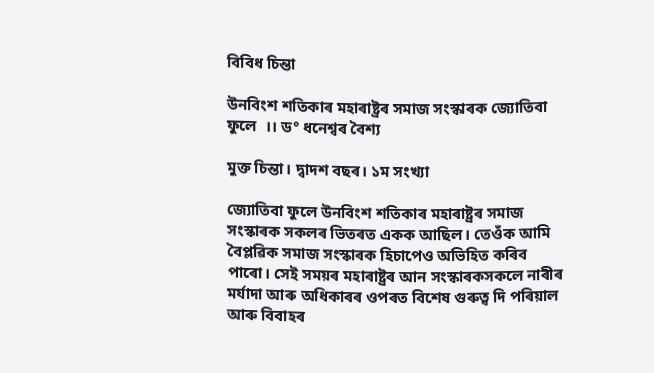বিবিধ চিন্তা

উনবিংশ শতিকাৰ মহাৰাষ্ট্ৰৰ সমাজ সংস্কাৰক জ্যোতিবা ফুলে  ।। ড° ধনেশ্বৰ বৈশ্য

মুক্ত চিন্তা। দ্বাদশ বছৰ। ১ম সংখ্যা

জ্যোতিবা ফুলে উনবিংশ শতিকাৰ মহাৰাষ্ট্ৰৰ সমাজ সংস্কাৰক সকলৰ ভিতৰত একক আছিল। তেওঁক আমি বৈপ্লৱিক সমাজ সংস্কাৰক হিচাপেও অভিহিত কৰিব পাৰো। সেই সময়ৰ মহাৰাষ্ট্ৰৰ আন সংস্কাৰকসকলে নাৰীৰ মৰ্যাদা আৰু অধিকাৰৰ ওপৰত বিশেষ গুৰুত্ব দি পৰিয়াল আৰু বিবাহৰ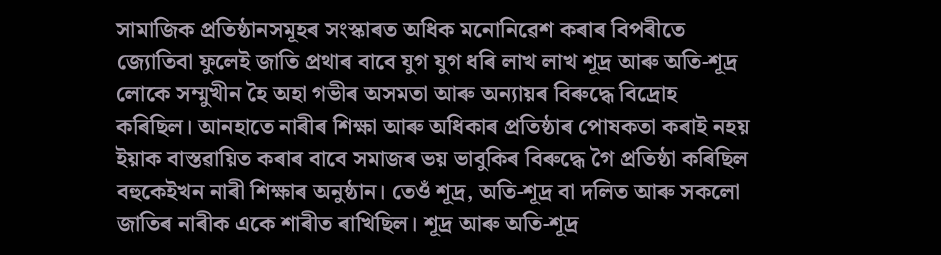সামাজিক প্ৰতিষ্ঠানসমূহৰ সংস্কাৰত অধিক মনোনিৱেশ কৰাৰ বিপৰীতে জ্যোতিবা ফুলেই জাতি প্ৰথাৰ বাবে যুগ যুগ ধৰি লাখ লাখ শূদ্ৰ আৰু অতি-শূদ্ৰ লোকে সম্মুখীন হৈ অহা গভীৰ অসমতা আৰু অন্যায়ৰ বিৰুদ্ধে বিদ্ৰোহ কৰিছিল। আনহাতে নাৰীৰ শিক্ষা আৰু অধিকাৰ প্ৰতিষ্ঠাৰ পোষকতা কৰাই নহয় ইয়াক বাস্তৱায়িত কৰাৰ বাবে সমাজৰ ভয় ভাবুকিৰ বিৰুদ্ধে গৈ প্ৰতিষ্ঠা কৰিছিল বহুকেইখন নাৰী শিক্ষাৰ অনুষ্ঠান। তেওঁ শূদ্ৰ, অতি-শূদ্ৰ বা দলিত আৰু সকলো জাতিৰ নাৰীক একে শাৰীত ৰাখিছিল। শূদ্ৰ আৰু অতি-শূদ্ৰ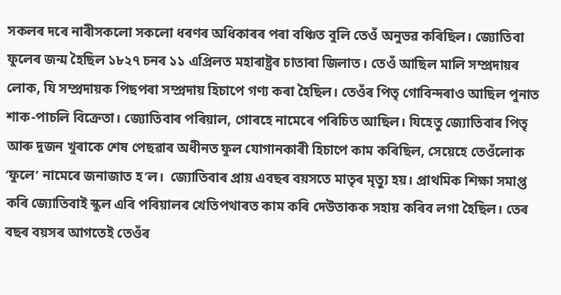সকলৰ দৰে নাৰীসকলো সকলো ধৰণৰ অধিকাৰৰ পৰা বঞ্চিত বুলি তেওঁ অনুভৱ কৰিছিল। জ্যোতিবা ফুলেৰ জন্ম হৈছিল ১৮২৭ চনৰ ১১ এপ্ৰিলত মহাৰাষ্ট্ৰৰ চাতাৰা জিলাত। তেওঁ আছিল মালি সম্প্ৰদায়ৰ লোক, যি সম্প্ৰদায়ক পিছপৰা সম্প্ৰদায় হিচাপে গণ্য কৰা হৈছিল। তেওঁৰ পিতৃ গোবিন্দৰাও আছিল পুনাত শাক-পাচলি বিক্ৰেতা। জ্যোতিবাৰ পৰিয়াল, গোৰহে নামেৰে পৰিচিত আছিল। যিহেতু জ্যোতিবাৰ পিতৃ আৰু দুজন খুৰাকে শেষ পেছৱাৰ অধীনত ফুল যোগানকাৰী হিচাপে কাম কৰিছিল, সেয়েহে তেওঁলোক ‘ফুলে’ নামেৰে জনাজাত হ’ল।  জ্যোতিবাৰ প্ৰায় এবছৰ বয়সতে মাতৃৰ মৃত্যু হয়। প্ৰাথমিক শিক্ষা সমাপ্ত কৰি জ্যোতিবাই স্কুল এৰি পৰিয়ালৰ খেতিপথাৰত কাম কৰি দেউতাকক সহায় কৰিব লগা হৈছিল। তেৰ বছৰ বয়সৰ আগতেই তেওঁৰ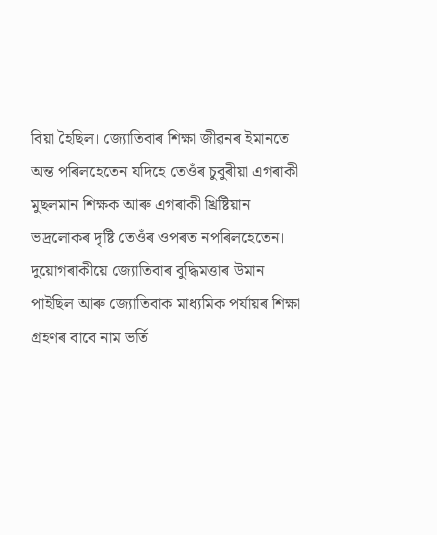বিয়া হৈছিল। জ্যোতিবাৰ শিক্ষা জীৱনৰ ইমানতে অন্ত পৰিলহেতেন যদিহে তেওঁৰ চুবুৰীয়া এগৰাকী মুছলমান শিক্ষক আৰু এগৰাকী খ্ৰিষ্টিয়ান ভদ্ৰলোকৰ দৃষ্টি তেওঁৰ ওপৰত নপৰিলহেতেন। দুয়োগৰাকীয়ে জ্যোতিবাৰ বুদ্ধিমত্তাৰ উমান পাইছিল আৰু জ্যোতিবাক মাধ্যমিক পৰ্যায়ৰ শিক্ষা গ্ৰহণৰ বাবে নাম ভৰ্তি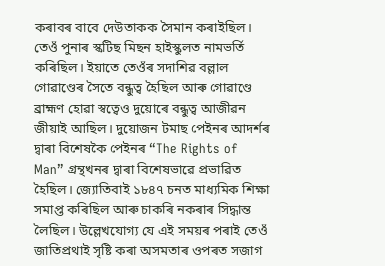কৰাবৰ বাবে দেউতাকক সৈমান কৰাইছিল। তেওঁ পুনাৰ স্কটিছ মিছন হাইস্কুলত নামভৰ্তি কৰিছিল। ইয়াতে তেওঁৰ সদাশিৱ বল্লাল গোৱাণ্ডেৰ সৈতে বন্ধুত্ব হৈছিল আৰু গোৱাণ্ডে ব্ৰাহ্মণ হোৱা স্বত্বেও দুয়োৰে বন্ধুত্ব আজীৱন জীয়াই আছিল। দুয়োজন টমাছ পেইনৰ আদৰ্শৰ দ্বাৰা বিশেষকৈ পেইনৰ “The Rights of Man” গ্ৰন্থখনৰ দ্বাৰা বিশেষভাৱে প্ৰভাৱিত হৈছিল। জ্যোতিবাই ১৮৪৭ চনত মাধ্যমিক শিক্ষা সমাপ্ত কৰিছিল আৰু চাকৰি নকৰাৰ সিদ্ধান্ত লৈছিল। উল্লেখযোগ্য যে এই সময়ৰ পৰাই তেওঁ জাতিপ্ৰথাই সৃষ্টি কৰা অসমতাৰ ওপৰত সজাগ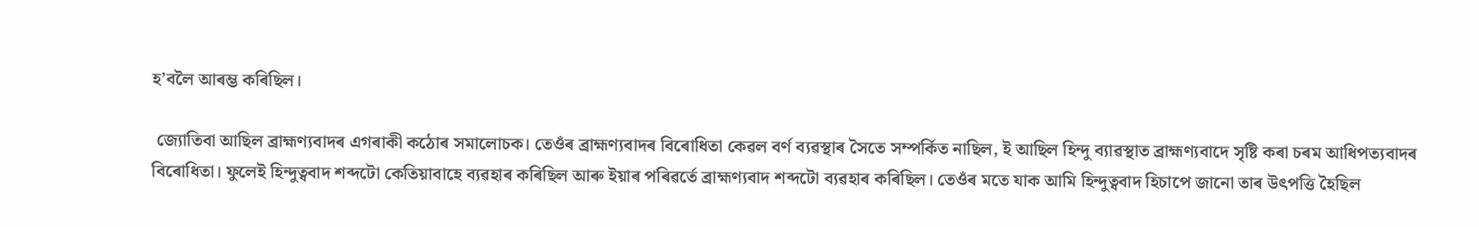হ’বলৈ আৰম্ভ কৰিছিল।

 জ্যোতিবা আছিল ব্ৰাহ্মণ্যবাদৰ এগৰাকী কঠোৰ সমালোচক। তেওঁৰ ব্ৰাহ্মণ্যবাদৰ বিৰোধিতা কেৱল বৰ্ণ ব্যৱস্থাৰ সৈতে সম্পৰ্কিত নাছিল, ই আছিল হিন্দু ব্যাৱস্থাত ব্ৰাহ্মণ্যবাদে সৃষ্টি কৰা চৰম আধিপত্যবাদৰ বিৰোধিতা। ফুলেই হিন্দুত্ববাদ শব্দটো কেতিয়াবাহে ব্যৱহাৰ কৰিছিল আৰু ইয়াৰ পৰিৱৰ্তে ব্ৰাহ্মণ্যবাদ শব্দটো ব্যৱহাৰ কৰিছিল। তেওঁৰ মতে যাক আমি হিন্দুত্ববাদ হিচাপে জানো তাৰ উৎপত্তি হৈছিল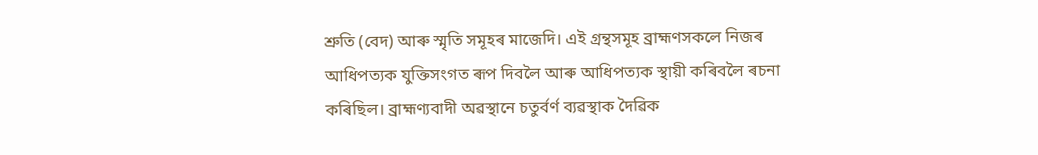শ্ৰুতি (বেদ) আৰু স্মৃতি সমূহৰ মাজেদি। এই গ্ৰন্থসমূহ ব্ৰাহ্মণসকলে নিজৰ আধিপত্যক যুক্তিসংগত ৰূপ দিবলৈ আৰু আধিপত্যক স্থায়ী কৰিবলৈ ৰচনা কৰিছিল। ব্ৰাহ্মণ্যবাদী অৱস্থানে চতুৰ্বৰ্ণ ব্যৱস্থাক দৈৱিক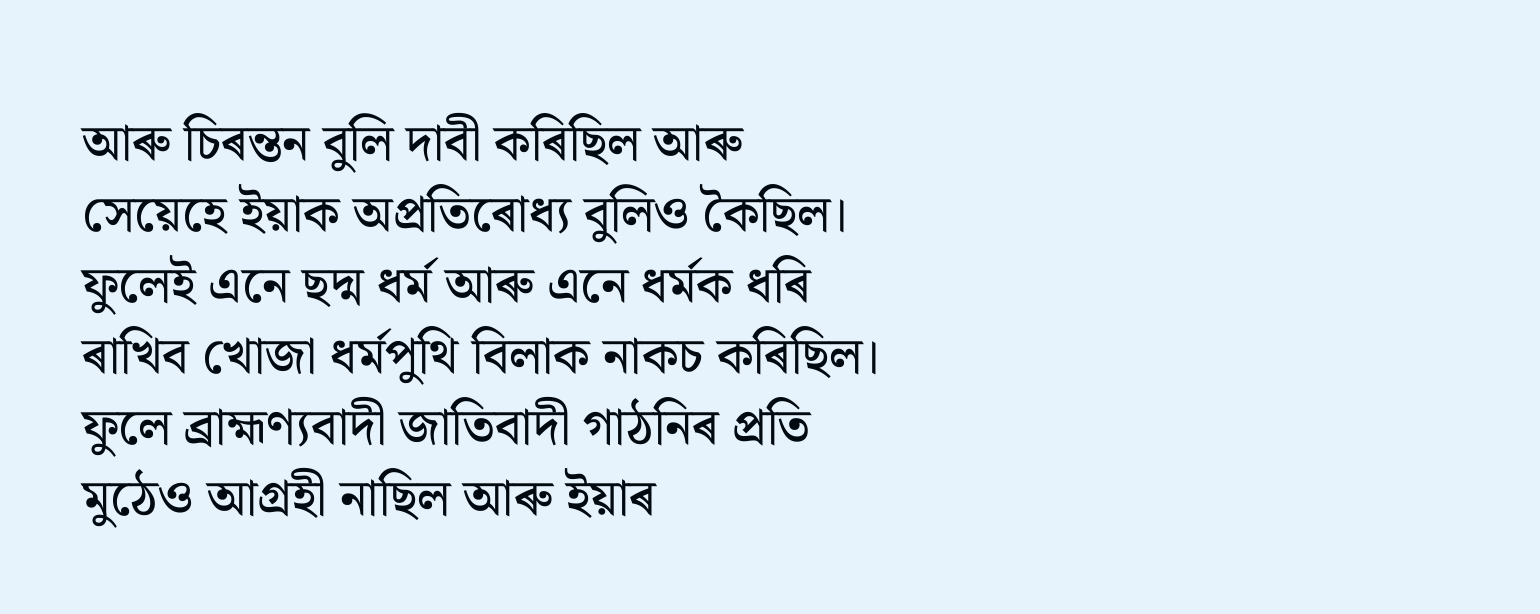আৰু চিৰন্তন বুলি দাবী কৰিছিল আৰু সেয়েহে ইয়াক অপ্ৰতিৰোধ্য বুলিও কৈছিল। ফুলেই এনে ছদ্ম ধৰ্ম আৰু এনে ধৰ্মক ধৰি ৰাখিব খোজা ধৰ্মপুথি বিলাক নাকচ কৰিছিল। ফুলে ব্ৰাহ্মণ্যবাদী জাতিবাদী গাঠনিৰ প্ৰতি মুঠেও আগ্ৰহী নাছিল আৰু ইয়াৰ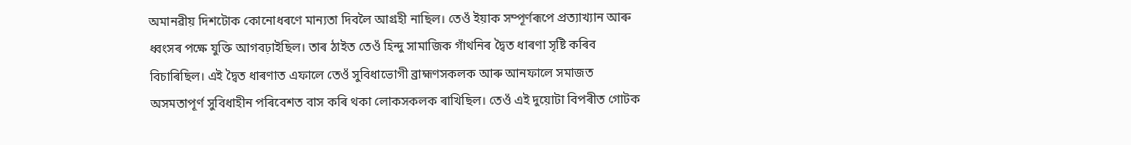অমানৱীয় দিশটোক কোনোধৰণে মান্যতা দিবলৈ আগ্ৰহী নাছিল। তেওঁ ইয়াক সম্পূৰ্ণৰূপে প্ৰত্যাখ্যান আৰু ধ্বংসৰ পক্ষে যুক্তি আগবঢ়াইছিল। তাৰ ঠাইত তেওঁ হিন্দু সামাজিক গাঁথনিৰ দ্বৈত ধাৰণা সৃষ্টি কৰিব বিচাৰিছিল। এই দ্বৈত ধাৰণাত এফালে তেওঁ সুবিধাভোগী ব্ৰাহ্মণসকলক আৰু আনফালে সমাজত অসমতাপূৰ্ণ সুবিধাহীন পৰিবেশত বাস কৰি থকা লোকসকলক ৰাখিছিল। তেওঁ এই দুয়োটা বিপৰীত গোটক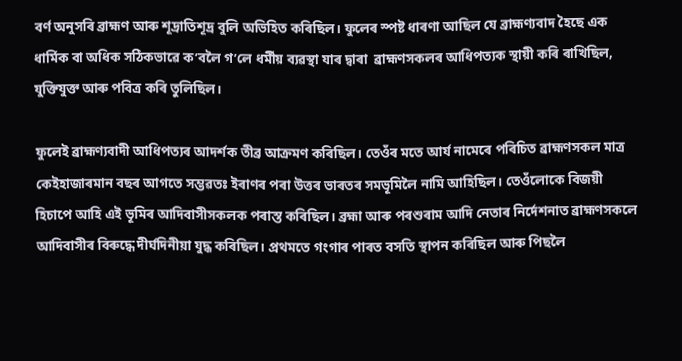বৰ্ণ অনুসৰি ব্ৰাহ্মণ আৰু শূদ্ৰাতিশূদ্ৰ বুলি অভিহিত কৰিছিল। ফুলেৰ স্পষ্ট ধাৰণা আছিল যে ব্ৰাহ্মণ্যবাদ হৈছে এক ধাৰ্মিক বা অধিক সঠিকভাৱে ক’বলৈ গ’লে ধৰ্মীয় ব্যৱস্থা যাৰ দ্বাৰা  ব্ৰাহ্মণসকলৰ আধিপত্যক স্থায়ী কৰি ৰাখিছিল,  যুক্তিযুক্ত আৰু পবিত্ৰ কৰি তুলিছিল।

ফুলেই ব্ৰাহ্মণ্যবাদী আধিপত্যৰ আদৰ্শক তীব্ৰ আক্ৰমণ কৰিছিল। তেওঁৰ মতে আৰ্য নামেৰে পৰিচিত ব্ৰাহ্মণসকল মাত্ৰ কেইহাজাৰমান বছৰ আগতে সম্ভৱতঃ ইৰাণৰ পৰা উত্তৰ ভাৰতৰ সমভূমিলৈ নামি আহিছিল। তেওঁলোকে বিজয়ী হিচাপে আহি এই ভূমিৰ আদিবাসীসকলক পৰাস্ত কৰিছিল। ব্ৰহ্মা আৰু পৰশুৰাম আদি নেতাৰ নিৰ্দেশনাত ব্ৰাহ্মণসকলে আদিবাসীৰ বিৰুদ্ধে দীৰ্ঘদিনীয়া যুদ্ধ কৰিছিল। প্ৰথমতে গংগাৰ পাৰত বসতি স্থাপন কৰিছিল আৰু পিছলৈ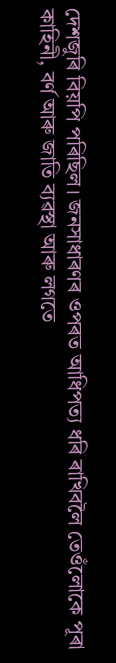দেশজুৰি বিয়পি পৰিছিল। জনসাধাৰণৰ ওপৰত আধিপত্য ধৰি ৰাখিবলৈ তেওঁলোকে পূৰা কাহিনী, বৰ্ণ আৰু জাতি ব্যৱস্থা আৰু লগতে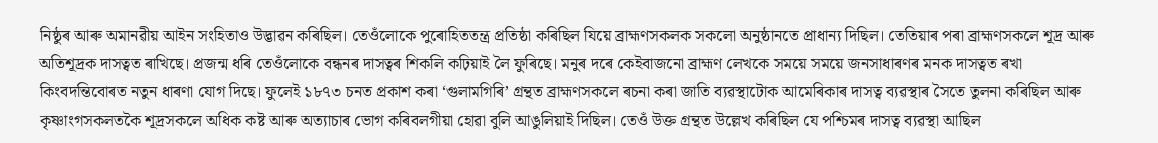নিষ্ঠুৰ আৰু অমানৱীয় আইন সংহিতাও উদ্ভাৱন কৰিছিল। তেওঁলোকে পুৰোহিততন্ত্ৰ প্ৰতিষ্ঠা কৰিছিল যিয়ে ব্ৰাহ্মণসকলক সকলো অনুষ্ঠানতে প্ৰাধান্য দিছিল। তেতিয়াৰ পৰা ব্ৰাহ্মণসকলে শূদ্ৰ আৰু অতিশূদ্ৰক দাসত্বত ৰাখিছে। প্ৰজন্ম ধৰি তেওঁলোকে বন্ধনৰ দাসত্বৰ শিকলি কঢ়িয়াই লৈ ফুৰিছে। মনুৰ দৰে কেইবাজনো ব্ৰাহ্মণ লেখকে সময়ে সময়ে জনসাধাৰণৰ মনক দাসত্বত ৰখা  কিংবদন্তিবোৰত নতুন ধাৰণা যোগ দিছে। ফুলেই ১৮৭৩ চনত প্ৰকাশ কৰা ‘গুলামগিৰি’ গ্ৰন্থত ব্ৰাহ্মণসকলে ৰচনা কৰা জাতি ব্যৱস্থাটোক আমেৰিকাৰ দাসত্ব ব্যৱস্থাৰ সৈতে তুলনা কৰিছিল আৰু কৃষ্ণাংগসকলতকৈ শূদ্ৰসকলে অধিক কষ্ট আৰু অত্যাচাৰ ভোগ কৰিবলগীয়া হোৱা বুলি আঙুলিয়াই দিছিল। তেওঁ উক্ত গ্ৰন্থত উল্লেখ কৰিছিল যে পশ্চিমৰ দাসত্ব ব্যৱস্থা আছিল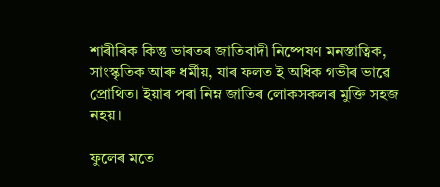শাৰীৰিক কিন্তু ভাৰতৰ জাতিবাদী নিষ্পেষণ মনস্তাত্বিক, সাংস্কৃতিক আৰু ধৰ্মীয়, যাৰ ফলত ই অধিক গভীৰ ভাৱে প্ৰোথিত। ইয়াৰ পৰা নিম্ন জাতিৰ লোকসকলৰ মুক্তি সহজ নহয়।

ফুলেৰ মতে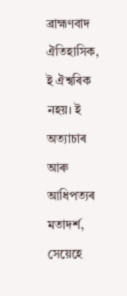ব্ৰাহ্মণবাদ ঐতিহাসিক, ই ঐশ্বৰিক নহয়। ই অত্যাচাৰ আৰু আধিপত্যৰ মতাদৰ্শ, সেয়েহে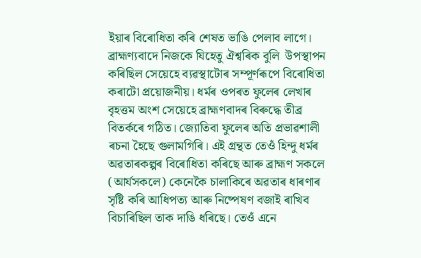ইয়াৰ বিৰোধিতা কৰি শেষত ভাঙি পেলাব লাগে। ব্ৰাহ্মণ্যবাদে নিজকে যিহেতু ঐশ্বৰিক বুলি  উপস্থাপন কৰিছিল সেয়েহে ব্যৱস্থাটোৰ সম্পূৰ্ণৰূপে বিৰোধিতা কৰাটো প্ৰয়োজনীয়। ধৰ্মৰ ওপৰত ফুলেৰ লেখাৰ বৃহত্তম অংশ সেয়েহে ব্ৰাহ্মণবাদৰ বিৰুদ্ধে তীব্ৰ বিতৰ্কৰে গঠিত। জ্যোতিবা ফুলেৰ অতি প্ৰভাৱশালী ৰচনা হৈছে গুলামগিৰি। এই গ্ৰন্থত তেওঁ হিন্দু ধৰ্মৰ অৱতাৰকল্পৰ বিৰোধিতা কৰিছে আৰু ব্ৰাহ্মণ সকলে (আৰ্যসকলে) কেনেকৈ চালাকিৰে অৱতাৰ ধাৰণাৰ সৃষ্টি কৰি আধিপত্য আৰু নিষ্পেষণ বজাই ৰাখিব বিচাৰিছিল তাক দাঙি ধৰিছে। তেওঁ এনে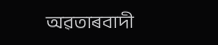অৱতাৰবাদী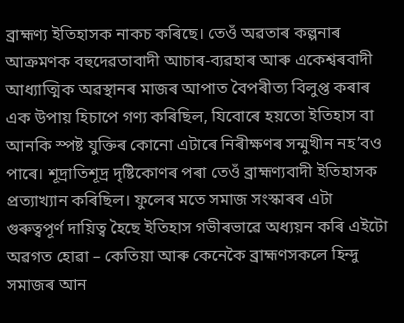ব্ৰাহ্মণ্য ইতিহাসক নাকচ কৰিছে। তেওঁ অৱতাৰ কল্পনাৰ আক্ৰমণক বহুদেৱতাবাদী আচাৰ-ব্যৱহাৰ আৰু একেশ্বৰবাদী আধ্যাত্মিক অৱস্থানৰ মাজৰ আপাত বৈপৰীত্য বিলুপ্ত কৰাৰ এক উপায় হিচাপে গণ্য কৰিছিল, যিবোৰে হয়তো ইতিহাস বা আনকি স্পষ্ট যুক্তিৰ কোনো এটাৰে নিৰীক্ষণৰ সন্মুখীন নহ’বও পাৰে। শূদ্ৰাতিশূদ্ৰ দৃষ্টিকোণৰ পৰা তেওঁ ব্ৰাহ্মণ্যবাদী ইতিহাসক প্ৰত্যাখ্যান কৰিছিল। ফুলেৰ মতে সমাজ সংস্কাৰৰ এটা গুৰুত্বপূৰ্ণ দায়িত্ব হৈছে ইতিহাস গভীৰভাৱে অধ্যয়ন কৰি এইটো অৱগত হোৱা – কেতিয়া আৰু কেনেকৈ ব্ৰাহ্মণসকলে হিন্দু সমাজৰ আন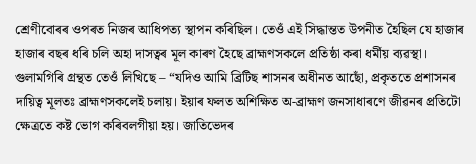শ্ৰেণীবোৰৰ ওপৰত নিজৰ আধিপত্য স্থাপন কৰিছিল। তেওঁ এই সিদ্ধান্তত উপনীত হৈছিল যে হাজাৰ হাজাৰ বছৰ ধৰি চলি অহা দাসত্বৰ মূল কাৰণ হৈছে ব্ৰাহ্মণসকলে প্ৰতিষ্ঠা কৰা ধৰ্মীয় ব্যৱস্থা। গুলামগিৰি গ্ৰন্থত তেওঁ লিখিছে – “যদিও আমি ব্ৰিটিছ শাসনৰ অধীনত আছোঁ, প্ৰকৃততে প্ৰশাসনৰ দায়িত্ব মূলতঃ ব্ৰাহ্মণসকলেই চলায়। ইয়াৰ ফলত অশিক্ষিত অ-ব্ৰাহ্মণ জনসাধাৰণে জীৱনৰ প্ৰতিটো ক্ষেত্ৰতে কষ্ট ভোগ কৰিবলগীয়া হয়। জাতিভেদৰ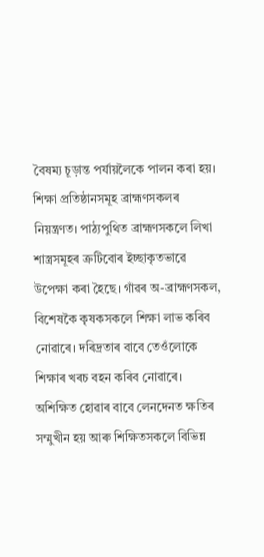বৈষম্য চূড়ান্ত পৰ্যায়লৈকে পালন কৰা হয়। শিক্ষা প্ৰতিষ্ঠানসমূহ ব্ৰাহ্মণসকলৰ নিয়ন্ত্ৰণত। পাঠ্যপুথিত ব্ৰাহ্মণসকলে লিখা শাস্ত্ৰসমূহৰ ত্ৰুটিবোৰ ইচ্ছাকৃতভাৱে উপেক্ষা কৰা হৈছে। গাঁৱৰ অ-ব্ৰাহ্মণসকল, বিশেষকৈ কৃষকসকলে শিক্ষা লাভ কৰিব নোৱাৰে। দৰিদ্ৰতাৰ বাবে তেওঁলোকে শিক্ষাৰ খৰচ বহন কৰিব নোৱাৰে। অশিক্ষিত হোৱাৰ বাবে লেনদেনত ক্ষতিৰ সম্মুখীন হয় আৰু শিক্ষিতসকলে বিভিন্ন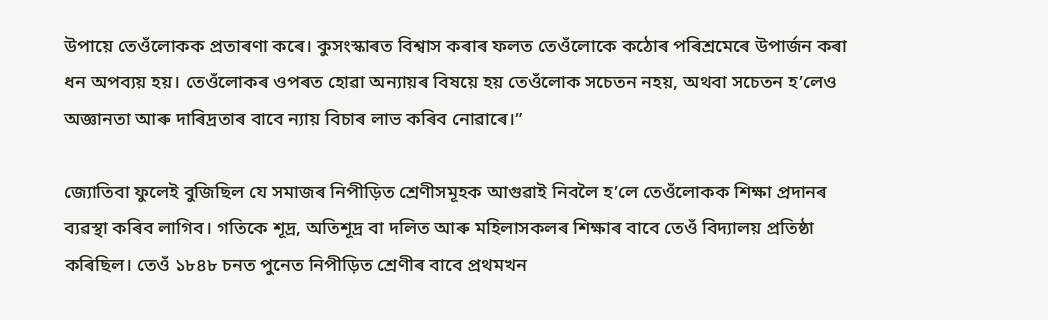উপায়ে তেওঁলোকক প্ৰতাৰণা কৰে। কুসংস্কাৰত বিশ্বাস কৰাৰ‌ ফলত তেওঁলোকে কঠোৰ পৰিশ্ৰমেৰে উপাৰ্জন কৰা ধন অপব্যয় হয়। তেওঁলোকৰ ওপৰত হোৱা অন্যায়ৰ বিষয়ে হয় তেওঁলোক সচেতন নহয়, অথবা সচেতন হ’লেও অজ্ঞানতা আৰু দাৰিদ্ৰতাৰ বাবে ন্যায় বিচাৰ লাভ কৰিব নোৱাৰে।”

জ্যোতিবা ফুলেই বুজিছিল যে সমাজৰ নিপীড়িত শ্ৰেণীসমূহক আগুৱাই নিবলৈ হ’লে তেওঁলোকক শিক্ষা প্ৰদানৰ ব্যৱস্থা কৰিব লাগিব। গতিকে শূদ্ৰ, অতিশূদ্ৰ বা দলিত আৰু মহিলাসকলৰ শিক্ষাৰ বাবে তেওঁ বিদ্যালয় প্ৰতিষ্ঠা কৰিছিল। তেওঁ ১৮৪৮ চনত পুনেত নিপীড়িত শ্ৰেণীৰ বাবে প্ৰথমখন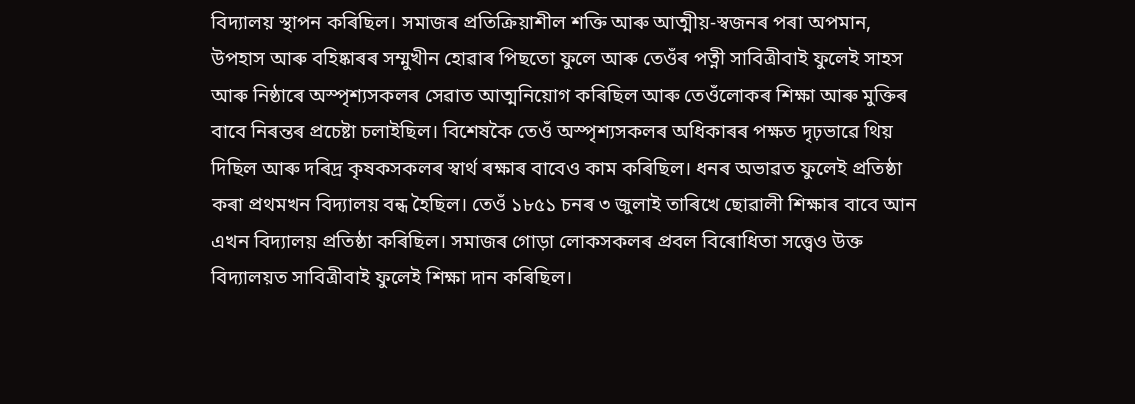বিদ্যালয় স্থাপন কৰিছিল। সমাজৰ প্ৰতিক্ৰিয়াশীল শক্তি আৰু আত্মীয়-স্বজনৰ পৰা অপমান, উপহাস আৰু বহিষ্কাৰৰ সম্মুখীন হোৱাৰ পিছতো ফুলে আৰু তেওঁৰ পত্নী সাবিত্ৰীবাই ফুলেই সাহস আৰু নিষ্ঠাৰে অস্পৃশ্যসকলৰ সেৱাত আত্মনিয়োগ কৰিছিল আৰু তেওঁলোকৰ শিক্ষা আৰু মুক্তিৰ বাবে নিৰন্তৰ প্ৰচেষ্টা চলাইছিল। বিশেষকৈ তেওঁ অস্পৃশ্যসকলৰ অধিকাৰৰ পক্ষত দৃঢ়ভাৱে থিয় দিছিল আৰু দৰিদ্ৰ কৃষকসকলৰ স্বাৰ্থ ৰক্ষাৰ বাবেও কাম কৰিছিল। ধনৰ অভাৱত ফুলেই প্ৰতিষ্ঠা কৰা প্ৰথমখন বিদ্যালয় বন্ধ হৈছিল। তেওঁ ১৮৫১ চনৰ ৩ জুলাই তাৰিখে ছোৱালী শিক্ষাৰ বাবে আন এখন বিদ্যালয় প্ৰতিষ্ঠা কৰিছিল। সমাজৰ গোড়া লোকসকলৰ প্ৰবল বিৰোধিতা সত্ত্বেও উক্ত বিদ্যালয়ত সাবিত্ৰীবাই ফুলেই শিক্ষা দান কৰিছিল।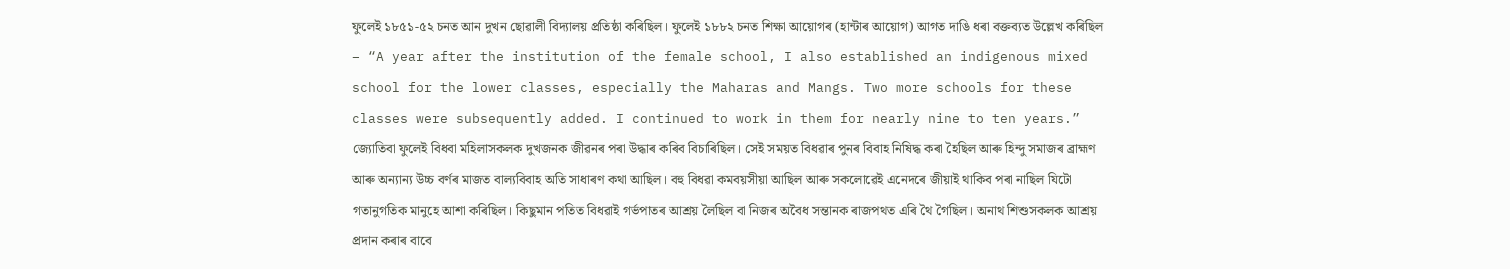ফুলেই ১৮৫১-৫২ চনত আন দুখন ছোৱালী বিদ্যালয় প্ৰতিষ্ঠা কৰিছিল। ফুলেই ১৮৮২ চনত শিক্ষা আয়োগৰ (হান্টাৰ আয়োগ) আগত দাঙি ধৰা বক্তব্যত উল্লেখ কৰিছিল – “A year after the institution of the female school, I also established an indigenous mixed school for the lower classes, especially the Maharas and Mangs. Two more schools for these classes were subsequently added. I continued to work in them for nearly nine to ten years.” জ্যোতিবা ফুলেই বিধবা মহিলাসকলক দুখজনক জীৱনৰ পৰা উদ্ধাৰ কৰিব বিচাৰিছিল। সেই সময়ত বিধৱাৰ পুনৰ বিবাহ নিষিদ্ধ কৰা হৈছিল আৰু হিন্দু সমাজৰ ব্ৰাহ্মণ আৰু অন্যান্য উচ্চ বৰ্ণৰ মাজত বাল্যবিবাহ অতি সাধাৰণ কথা আছিল। বহু বিধৱা কমবয়সীয়া আছিল আৰু সকলোৱেই এনেদৰে জীয়াই থাকিব পৰা নাছিল যিটো গতানুগতিক মানুহে আশা কৰিছিল। কিছুমান পতিত বিধৱাই গৰ্ভপাতৰ আশ্ৰয় লৈছিল বা নিজৰ অবৈধ সন্তানক ৰাজপথত এৰি থৈ গৈছিল। অনাথ শিশুসকলক আশ্ৰয় প্ৰদান কৰাৰ বাবে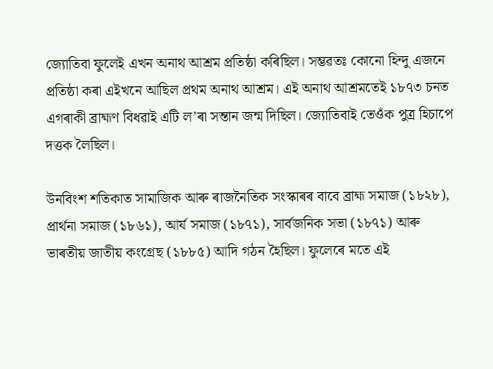জ্যোতিবা ফুলেই এখন অনাথ আশ্ৰম প্ৰতিষ্ঠা কৰিছিল। সম্ভৱতঃ কোনো হিন্দু এজনে প্ৰতিষ্ঠা কৰা এইখনে আছিল প্ৰথম অনাথ আশ্ৰম। এই অনাথ আশ্ৰমতেই ১৮৭৩ চনত এগৰাকী ব্ৰাহ্মণ বিধৱাই এটি ল’ৰা সন্তান জন্ম দিছিল। জ্যোতিবাই তেওঁক পুত্ৰ হিচাপে দত্তক লৈছিল।

উনবিংশ শতিকাত সামাজিক আৰু ৰাজনৈতিক সংস্কাৰৰ বাবে ব্ৰাহ্ম সমাজ (১৮২৮), প্ৰাৰ্থনা সমাজ (১৮৬১), আৰ্য সমাজ (১৮৭১), সাৰ্বজনিক সভা (১৮৭১) আৰু ভাৰতীয় জাতীয় কংগ্ৰেছ (১৮৮৫) আদি গঠন হৈছিল। ফুলেৰে মতে এই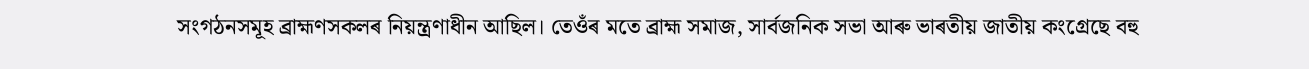সংগঠনসমূহ ব্ৰাহ্মণসকলৰ নিয়ন্ত্ৰণাধীন আছিল। তেওঁৰ মতে ব্ৰাহ্ম সমাজ, সাৰ্বজনিক সভা আৰু ভাৰতীয় জাতীয় কংগ্ৰেছে বহু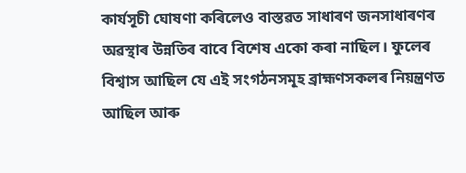কাৰ্যসূচী ঘোষণা কৰিলেও বাস্তৱত সাধাৰণ জনসাধাৰণৰ অৱস্থাৰ উন্নতিৰ বাবে বিশেষ একো কৰা নাছিল। ফুলেৰ বিশ্বাস আছিল যে এই সংগঠনসমূহ ব্ৰাহ্মণসকলৰ নিয়ন্ত্ৰণত আছিল আৰু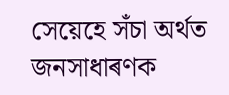সেয়েহে সঁচা অৰ্থত জনসাধাৰণক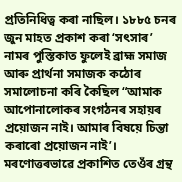প্ৰতিনিধিত্ব কৰা নাছিল। ১৮৮৫ চনৰ জুন মাহত প্ৰকাশ কৰা ‘সৎসাৰ’ নামৰ পুস্তিকাত ফুলেই ব্ৰাহ্ম সমাজ আৰু প্ৰাৰ্থনা সমাজক কঠোৰ সমালোচনা কৰি কৈছিল “আমাক আপোনালোকৰ সংগঠনৰ সহায়ৰ প্ৰয়োজন নাই। আমাৰ বিষয়ে চিন্তা কৰাৰো প্ৰয়োজন নাই’। মৰণোত্তৰভাৱে প্ৰকাশিত তেওঁৰ গ্ৰন্থ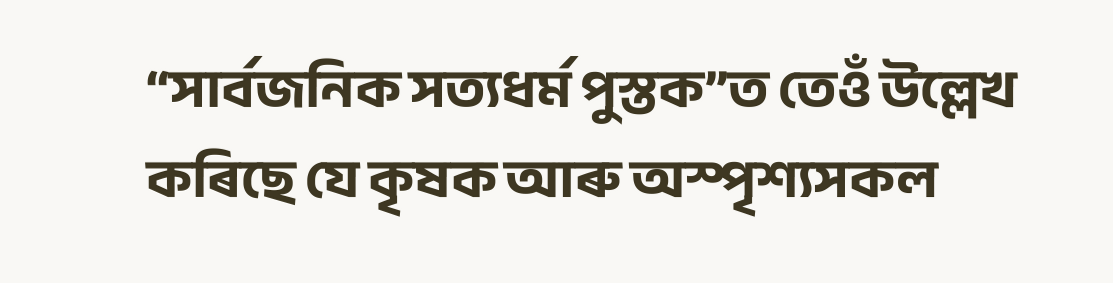“সাৰ্বজনিক সত্যধৰ্ম পুস্তক”ত তেওঁ উল্লেখ কৰিছে যে কৃষক আৰু অস্পৃশ্যসকল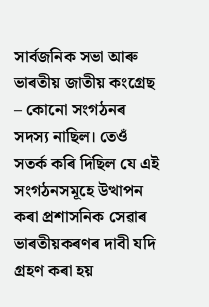সাৰ্বজনিক সভা আৰু ভাৰতীয় জাতীয় কংগ্ৰেছ – কোনো সংগঠনৰ সদস্য নাছিল। তেওঁ সতৰ্ক কৰি দিছিল যে এই সংগঠনসমূহে উত্থাপন কৰা প্ৰশাসনিক সেৱাৰ ভাৰতীয়কৰণৰ দাবী যদি গ্ৰহণ কৰা হয়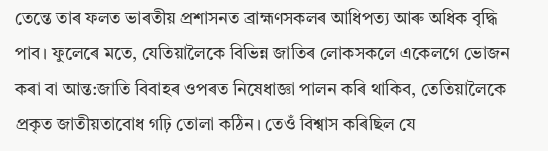তেন্তে তাৰ ফলত ভাৰতীয় প্ৰশাসনত ব্ৰাহ্মণসকলৰ আধিপত্য আৰু অধিক বৃদ্ধি পাব। ফুলেৰে মতে, যেতিয়ালৈকে বিভিন্ন জাতিৰ লোকসকলে একেলগে ভোজন কৰা বা আন্ত:জাতি বিবাহৰ ওপৰত নিষেধাজ্ঞা পালন কৰি থাকিব, তেতিয়ালৈকে প্ৰকৃত জাতীয়তাবোধ গঢ়ি তোলা কঠিন। তেওঁ বিশ্বাস কৰিছিল যে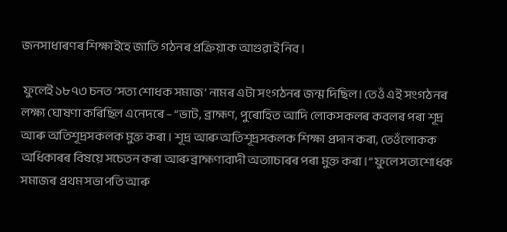জনসাধাৰণৰ শিক্ষাইহে জাতি গঠনৰ প্ৰক্ৰিয়াক আগুৱাই নিব।

 ফুলেই ১৮৭৩ চনত ‘সত্য শোধক সমাজ’ নামৰ এটা সংগঠনৰ জন্ম দিছিল। তেওঁ এই সংগঠনৰ লক্ষ্য ঘোষণা কৰিছিল এনেদৰে – “ভাট, ব্ৰাহ্মণ, পুৰোহিত আদি লোকসকলৰ কবলৰ পৰা শূদ্ৰ আৰু অতিশূদ্ৰসকলক মুক্ত কৰা। শূদ্ৰ আৰু অতিশূদ্ৰসকলক শিক্ষা প্ৰদান কৰা, তেওঁলোকক অধিকাৰৰ বিষয়ে সচেতন কৰা আৰু ব্ৰাহ্মণ্যবাদী অত্যাচাৰৰ পৰা মুক্ত কৰা।” ফুলে সত্যশোধক সমাজৰ প্ৰথম সভাপতি আৰু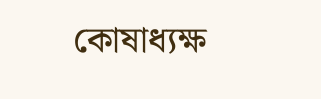কোষাধ্যক্ষ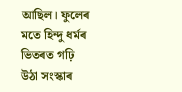আছিল। ফুলেৰ মতে হিন্দু ধৰ্মৰ ভিতৰত গঢ়ি উঠা সংস্কাৰ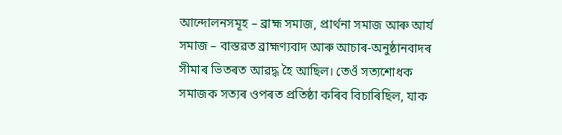আন্দোলনসমূহ – ব্ৰাহ্ম সমাজ, প্ৰাৰ্থনা সমাজ আৰু আৰ্য সমাজ – বাস্তৱত ব্ৰাহ্মণ্যবাদ আৰু আচাৰ-অনুষ্ঠানবাদৰ সীমাৰ ভিতৰত আৱদ্ধ হৈ আছিল। তেওঁ সত্যশোধক সমাজক সত্যৰ ওপৰত প্ৰতিষ্ঠা কৰিব বিচাৰিছিল, যাক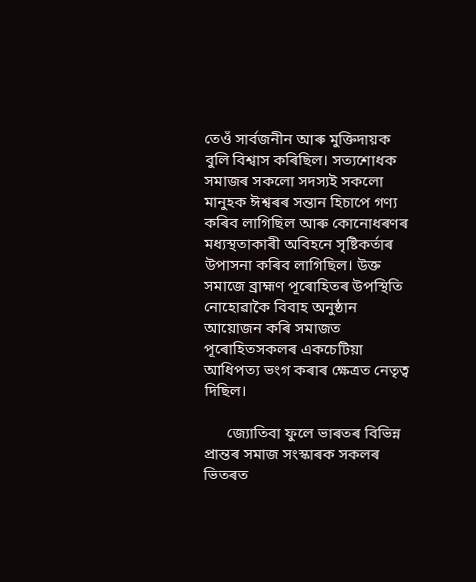তেওঁ সাৰ্বজনীন আৰু মুক্তিদায়ক বুলি বিশ্বাস কৰিছিল। সত্যশোধক সমাজৰ সকলো সদস্যই সকলো মানুহক ঈশ্বৰৰ সন্তান হিচাপে গণ্য কৰিব লাগিছিল আৰু কোনোধৰণৰ মধ্যস্থতাকাৰী অবিহনে সৃষ্টিকৰ্তাৰ উপাসনা কৰিব লাগিছিল। উক্ত সমাজে ব্ৰাহ্মণ পূৰোহিতৰ উপস্থিতি নোহোৱাকৈ বিবাহ অনুষ্ঠান আয়োজন কৰি সমাজত পূৰোহিতসকলৰ একচেটিয়া আধিপত্য ভংগ কৰাৰ ক্ষেত্ৰত নেতৃত্ব দিছিল।

      জ্যোতিবা ফুলে ভাৰতৰ বিভিন্ন প্ৰান্তৰ সমাজ সংস্কাৰক সকলৰ ভিতৰত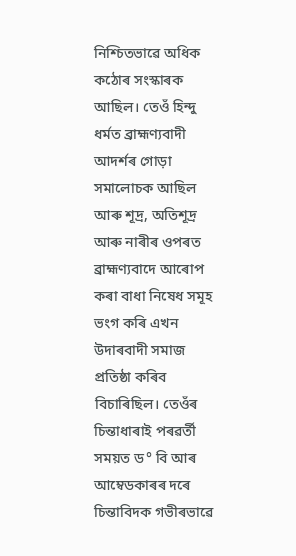নিশ্চিতভাৱে অধিক কঠোৰ সংস্কাৰক আছিল। তেওঁ হিন্দু ধৰ্মত ব্ৰাহ্মণ্যবাদী আদৰ্শৰ গোড়া সমালোচক আছিল আৰু শূদ্ৰ, অতিশূদ্ৰ আৰু নাৰীৰ ওপৰত ব্ৰাহ্মণ্যবাদে আৰোপ কৰা বাধা নিষেধ সমূহ ভংগ কৰি এখন উদাৰবাদী সমাজ প্ৰতিষ্ঠা কৰিব বিচাৰিছিল। তেওঁৰ চিন্তাধাৰাই পৰৱৰ্তী সময়ত ড° বি আৰ আম্বেডকাৰৰ দৰে চিন্তাবিদক গভীৰভাৱে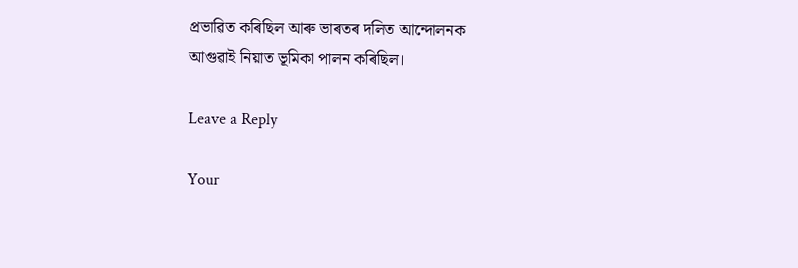প্ৰভাৱিত কৰিছিল আৰু ভাৰতৰ দলিত আন্দোলনক আগুৱাই নিয়াত ভূমিকা পালন কৰিছিল।

Leave a Reply

Your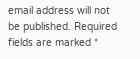email address will not be published. Required fields are marked *